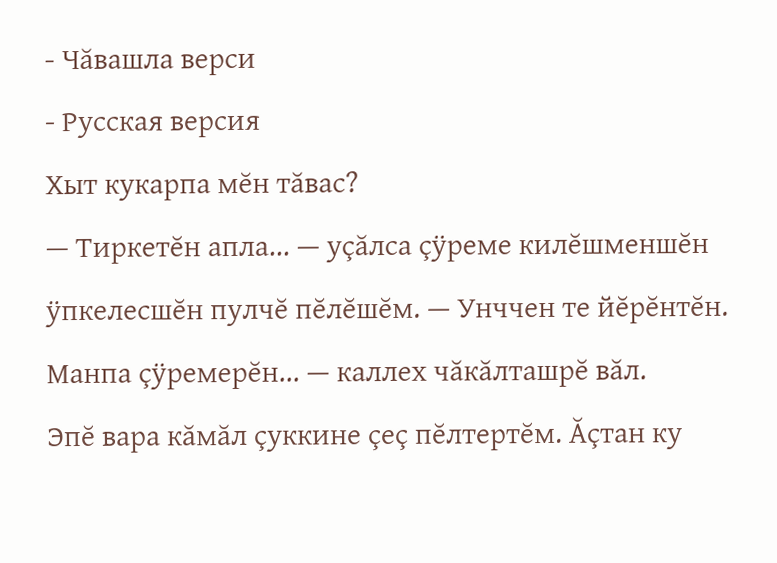- Чăвашла верси
- Русская версия
Хыт кукарпа мĕн тăвас?
— Тиркетĕн апла... — уçăлса çÿреме килĕшменшĕн ÿпкелесшĕн пулчĕ пĕлĕшĕм. — Унччен те йĕрĕнтĕн. Манпа çÿремерĕн... — каллех чăкăлташрĕ вăл.
Эпĕ вара кăмăл çуккине çеç пĕлтертĕм. Ăçтан ку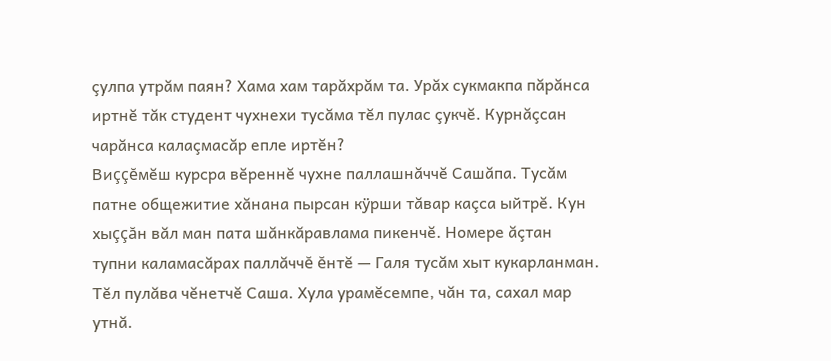çулпа утрăм паян? Хама хам тарăхрăм та. Урăх сукмакпа пăрăнса иртнĕ тăк студент чухнехи тусăма тĕл пулас çукчĕ. Курнăçсан чарăнса калаçмасăр епле иртĕн?
Виççĕмĕш курсра вĕреннĕ чухне паллашнăччĕ Сашăпа. Тусăм патне общежитие хăнана пырсан кÿрши тăвар каçса ыйтрĕ. Кун хыççăн вăл ман пата шăнкăравлама пикенчĕ. Номере ăçтан тупни каламасăрах паллăччĕ ĕнтĕ — Галя тусăм хыт кукарланман.
Тĕл пулăва чĕнетчĕ Саша. Хула урамĕсемпе, чăн та, сахал мар утнă.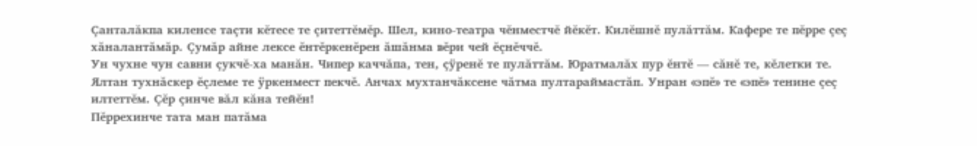Çанталăкпа киленсе таçти кĕтесе те çитеттĕмĕр. Шел, кино-театра чĕнместчĕ йĕкĕт. Килĕшнĕ пулăттăм. Кафере те пĕрре çеç хăналантăмăр. Çумăр айне лексе ĕнтĕркенĕрен ăшăнма вĕри чей ĕçнĕччĕ.
Ун чухне чун савни çукчĕ-ха манăн. Чипер каччăпа, тен, çÿренĕ те пулăттăм. Юратмалăх пур ĕнтĕ — сăнĕ те, кĕлетки те. Ялтан тухнăскер ĕçлеме те ÿркенмест пекчĕ. Анчах мухтанчăксене чăтма пултараймастăп. Унран «эпĕ» те «эпĕ» тенине çеç илтеттĕм. Çĕр çинче вăл кăна тейĕн!
Пĕррехинче тата ман патăма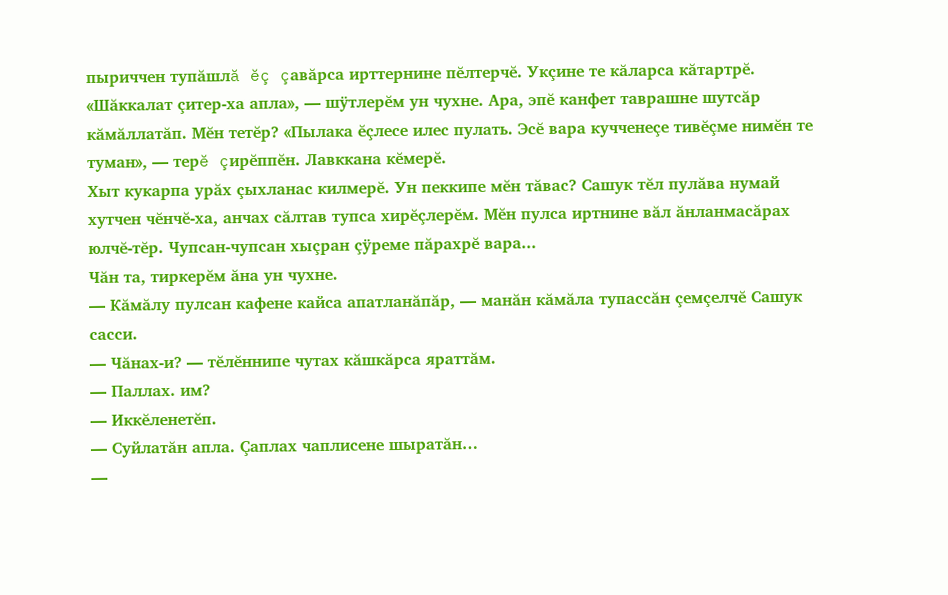пыриччен тупăшлă ĕç çавăрса ирттернине пĕлтерчĕ. Укçине те кăларса кăтартрĕ. «Шăккалат çитер-ха апла», — шÿтлерĕм ун чухне. Ара, эпĕ канфет таврашне шутсăр кăмăллатăп. Мĕн тетĕр? «Пылака ĕçлесе илес пулать. Эсĕ вара кучченеçе тивĕçме нимĕн те туман», — терĕ çирĕппĕн. Лавккана кĕмерĕ.
Хыт кукарпа урăх çыхланас килмерĕ. Ун пеккипе мĕн тăвас? Сашук тĕл пулăва нумай хутчен чĕнчĕ-ха, анчах сăлтав тупса хирĕçлерĕм. Мĕн пулса иртнине вăл ăнланмасăрах юлчĕ-тĕр. Чупсан-чупсан хыçран çÿреме пăрахрĕ вара...
Чăн та, тиркерĕм ăна ун чухне.
— Кăмăлу пулсан кафене кайса апатланăпăр, — манăн кăмăла тупассăн çемçелчĕ Сашук сасси.
— Чăнах-и? — тĕлĕннипе чутах кăшкăрса яраттăм.
— Паллах. им?
— Иккĕленетĕп.
— Суйлатăн апла. Çаплах чаплисене шыратăн…
—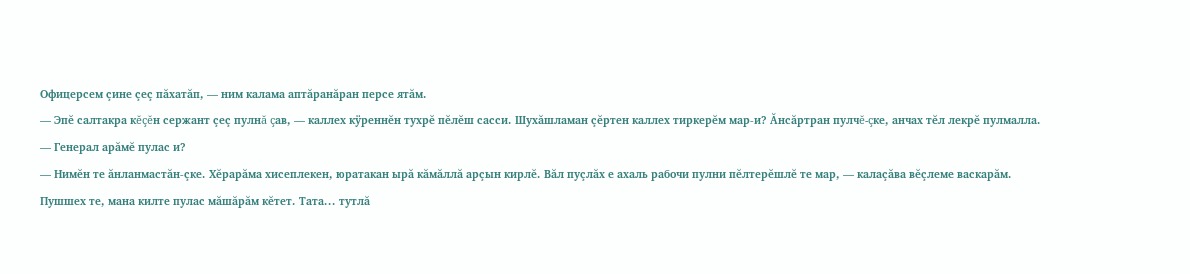Офицерсем çине çеç пăхатăп, — ним калама аптăранăран персе ятăм.
— Эпĕ салтакра кĕçĕн сержант çеç пулнă çав, — каллех кÿреннĕн тухрĕ пĕлĕш сасси. Шухăшламан çĕртен каллех тиркерĕм мар-и? Ăнсăртран пулчĕ-çке, анчах тĕл лекрĕ пулмалла.
— Генерал арăмĕ пулас и?
— Нимĕн те ăнланмастăн-çке. Хĕрарăма хисеплекен, юратакан ырă кăмăллă арçын кирлĕ. Вăл пуçлăх е ахаль рабочи пулни пĕлтерĕшлĕ те мар, — калаçăва вĕçлеме васкарăм.
Пушшех те, мана килте пулас мăшăрăм кĕтет. Тата... тутлă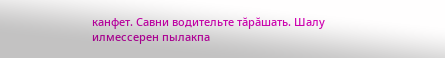канфет. Савни водительте тăрăшать. Шалу илмессерен пылакпа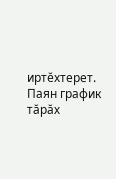иртĕхтерет. Паян график тăрăх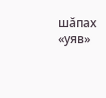шăпах «уяв»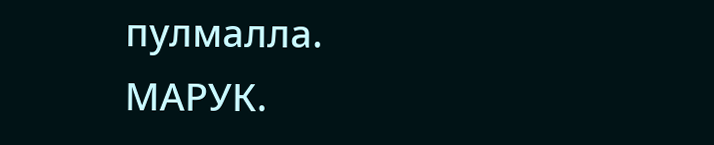пулмалла.
МАРУК.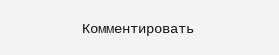Комментировать